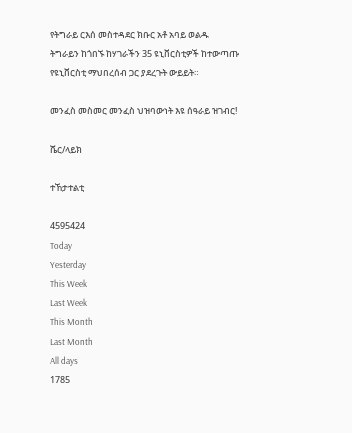የትግራይ ርእሰ መስተዳደር ክቡር አቶ አባይ ወልዱ ትግራይን ከጎበኙ ከሃገራችን 35 ዩኒቨርስቲዎች ከተውጣጡ የዩኒቨርስቲ ማህበረሰብ ጋር ያደረጉት ውይይት።

መንፈስ መስመር መንፈስ ህዝባውነት እዩ ሰዓራይ ዝገብር!

ሼር/ላይክ

ተኸታተልቲ

4595424
Today
Yesterday
This Week
Last Week
This Month
Last Month
All days
1785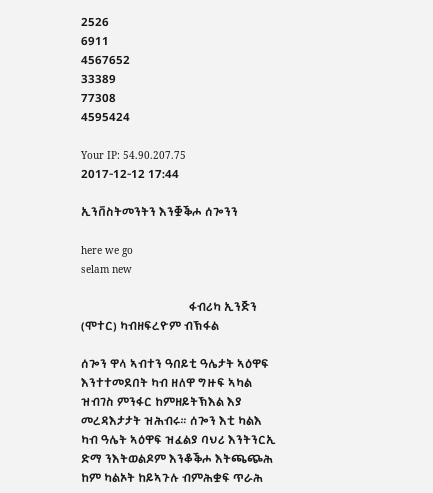2526
6911
4567652
33389
77308
4595424

Your IP: 54.90.207.75
2017-12-12 17:44

ኢንቨስትመንትን እንቛቕሖ ሰጐንን

here we go
selam new

                                    ፋብሪካ ኢንጅን  (ሞተር) ካብዘፍረዮም ብኽፋል

ሰጐን ዋላ ኣብተን ዓበይቲ ዓሌታት ኣዕዋፍ እንተተመደበት ካብ ዘለዋ ግዙፍ ኣካል ዝብገስ ምንፋር ከምዘይትኽእል እያ መረዳእታታት ዝሕብሩ። ሰጐን እቲ ካልእ ካብ ዓሌት ኣዕዋፍ ዝፈልያ ባህሪ እንትንርኢ ድማ ንእትወልዶም እንቆቕሖ እትጫጭሕ ከም ካልኦት ከይኣጉሉ ብምሕቋፍ ጥራሕ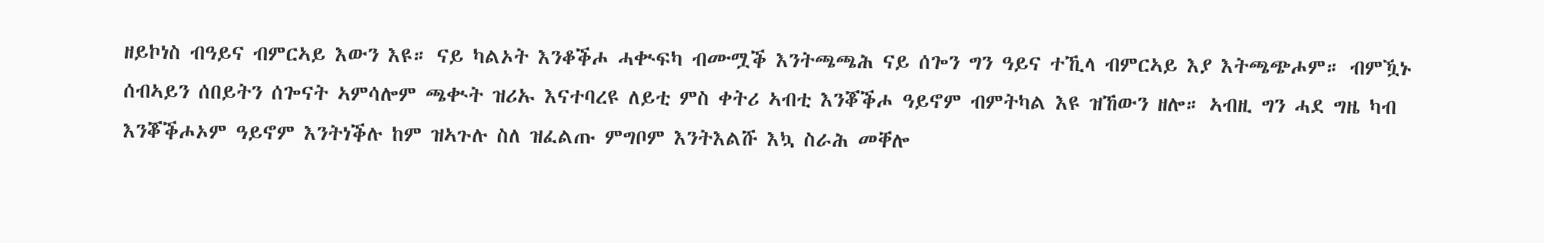ዘይኮነስ ብዓይና ብምርኣይ እውን እዩ። ናይ ካልኦት እንቆቕሖ ሓቊፍካ ብሙሟቕ እንትጫጫሕ ናይ ሰጐን ግን ዓይና ተኺላ ብምርኣይ እያ እትጫጭሖም። ብምዃኑ ሰብኣይን ሰበይትን ሰጐናት ኣምሳሎም ጫቊት ዝሪኡ እናተባረዩ ለይቲ ምስ ቀትሪ ኣብቲ እንቖቕሖ ዓይኖም ብምትካል እዩ ዝኸውን ዘሎ። ኣብዚ ግን ሓደ ግዜ ካብ እንቖቕሖኦም ዓይኖም እንትነቕሉ ከም ዝኣጉሉ ስለ ዝፈልጡ ምግቦም እንትእልሹ እኳ ስራሕ መቐሎ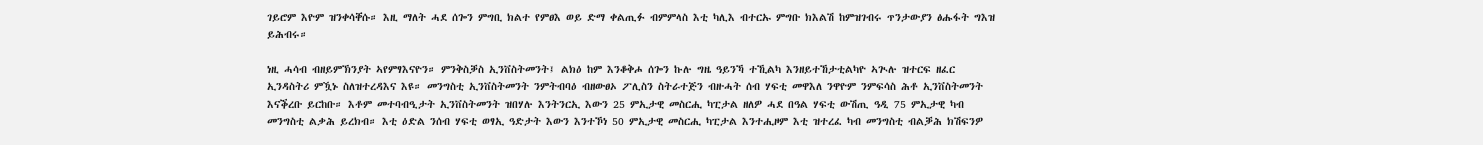ገይሮም እዮም ዝንቀሳቐሱ። እዚ ማለት ሓደ ሰጐን ምግቢ ክልተ የምፀእ ወይ ድማ ቀልጢፉ ብምምላስ እቲ ካሊእ ብተርኡ ምግቡ ክእልሽ ከምዝገብሩ ጥንታውያን ፅሑፋት ግእዝ ይሕብሩ።

ነዚ ሓሳብ ብዘይምኽንያት ኣየምፃእናዮን። ምንቅስቓስ ኢንቨስትመንት፤ ልክዕ ከም እንቆቅሖ ሰጐን ኩሉ ግዜ ዓይንኻ ተኺልካ እንዘይተኸታቲልካዮ ኣጒሉ ዝተርፍ ዘፈር ኢንዳስትሪ ምዃኑ ስለዝተረዳእና እዩ። መንግስቲ ኢንቨስትመንት ንምትብባዕ ብዘውፀኦ ፖሊስን ስትራተጅን ብዙሓት ሰብ ሃፍቲ መዋእለ ንዋዮም ንምፍሳስ ሕቶ ኢንቨስትመንት እናቕረቡ ይርከቡ። እቶም መተባብዒታት ኢንቨስትመንት ዝበሃሉ እንትንርኢ እውን 25 ምኢታዊ መስርሒ ካፒታል ዘለዎ ሓደ በዓል ሃፍቲ ውሽጢ ዓዲ 75 ምኢታዊ ካብ መንግስቲ ልቃሕ ይረክብ። እቲ ዕድል ንሰብ ሃፍቲ ወፃኢ ዓድታት እውን እንተኾነ 50 ምኢታዊ መስርሒ ካፒታል እንተሒዞም እቲ ዝተረፈ ካብ መንግስቲ ብልቓሕ ክሽፍንዎ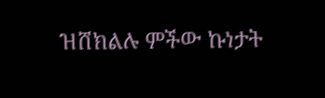ዝሸክልሉ ምችው ኩነታት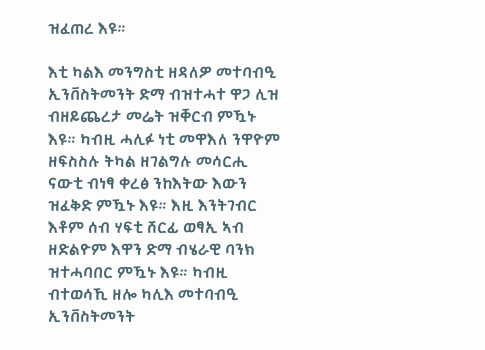ዝፈጠረ እዩ።

እቲ ካልእ መንግስቲ ዘዳለዎ መተባብዒ ኢንቨስትመንት ድማ ብዝተሓተ ዋጋ ሊዝ ብዘይጨረታ መሬት ዝቐርብ ምዃኑ እዩ። ካብዚ ሓሊፉ ነቲ መዋእለ ንዋዮም ዘፍስስሉ ትካል ዘገልግሉ መሳርሒ ናውቲ ብነፃ ቀረፅ ንከእትው እውን ዝፈቅድ ምዃኑ እዩ። እዚ እንትገብር እቶም ሰብ ሃፍቲ ሸርፊ ወፃኢ ኣብ ዘድልዮም እዋን ድማ ብሄራዊ ባንክ ዝተሓባበር ምዃኑ እዩ። ካብዚ ብተወሳኺ ዘሎ ካሊእ መተባብዒ ኢንቨስትመንት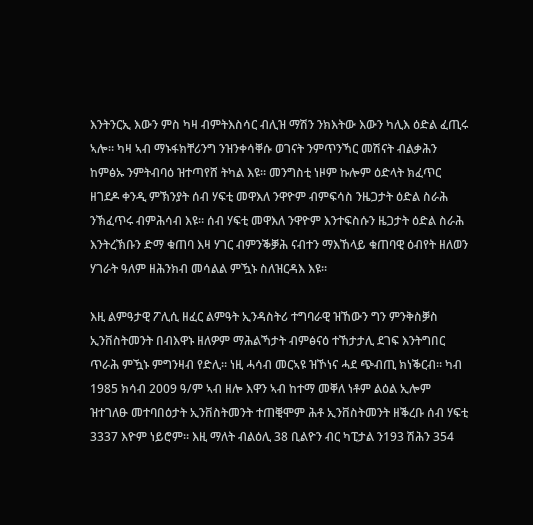እንትንርኢ እውን ምስ ካዛ ብምትእስሳር ብሊዝ ማሽን ንክእትው እውን ካሊእ ዕድል ፈጢሩ ኣሎ። ካዛ ኣብ ማኑፋክቸሪንግ ንዝንቀሳቐሱ ወገናት ንምጥንኻር መሽናት ብልቃሕን ከምፅኡ ንምትብባዕ ዝተጣየሸ ትካል እዩ። መንግስቲ ነዞም ኩሎም ዕድላት ክፈጥር ዘገደዶ ቀንዲ ምኽንያት ሰብ ሃፍቲ መዋእለ ንዋዮም ብምፍሳስ ንዜጋታት ዕድል ስራሕ ንኽፈጥሩ ብምሕሳብ እዩ። ሰብ ሃፍቲ መዋእለ ንዋዮም እንተፍስሱን ዜጋታት ዕድል ስራሕ እንትረኽቡን ድማ ቁጠባ እዛ ሃገር ብምንቕቓሕ ናብተን ማእኸላይ ቁጠባዊ ዕብየት ዘለወን ሃገራት ዓለም ዘሕንክብ መሳልል ምዃኑ ስለዝርዳእ እዩ።

እዚ ልምዓታዊ ፖሊሲ ዘፈር ልምዓት ኢንዳስትሪ ተግባራዊ ዝኸውን ግን ምንቅስቓስ ኢንቨስትመንት በብእዋኑ ዘለዎም ማሕልኻታት ብምፅናዕ ተኸታታሊ ደገፍ እንትግበር ጥራሕ ምዃኑ ምግንዛብ የድሊ። ነዚ ሓሳብ መርኣዩ ዝኾነና ሓደ ጭብጢ ክነቕርብ። ካብ 1985 ክሳብ 2009 ዓ/ም ኣብ ዘሎ እዋን ኣብ ከተማ መቐለ ነቶም ልዕል ኢሎም ዝተገለፁ መተባበዕታት ኢንቨስትመንት ተጠቒሞም ሕቶ ኢንቨስትመንት ዘቕረቡ ሰብ ሃፍቲ 3337 እዮም ነይሮም። እዚ ማለት ብልዕሊ 38 ቢልዮን ብር ካፒታል ን193 ሽሕን 354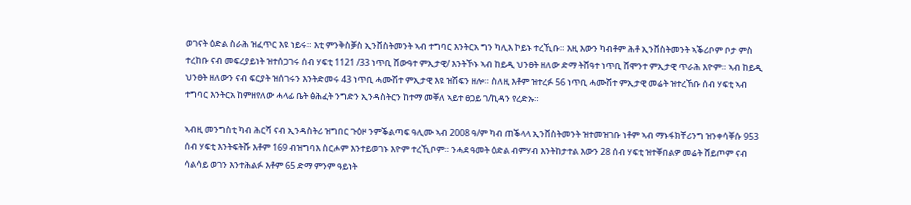ወገናት ዕድል ስራሕ ዝፈጥር እዩ ነይሩ። እቲ ምንቅስቓስ ኢንቨስትመንት ኣብ ተግባር እንትርአ ግን ካሊእ ኮይኑ ተረኺቡ። እዚ እውን ካብቶም ሕቶ ኢንቨስትመንት ኣቕሪቦም ቦታ ምስ ተረከቡ ናብ መፍረያይነት ዝተሰጋገሩ ሰብ ሃፍቲ 1121 /33 ነጥቢ ሸውዓተ ምኢታዊ/ እንትኾኑ ኣብ ከይዲ ህንፀት ዘለው ድማ ትሸዓተ ነጥቢ ሸሞንተ ምኢታዊ ጥራሕ እዮም። ኣብ ከይዲ ህንፀት ዘለውን ናብ ፍርያት ዝሰገሩን እንትድመሩ 43 ነጥቢ ሓሙሽተ ምኢታዊ እዩ ዝሽፍን ዘሎ። ስለዚ እቶም ዝተረፉ 56 ነጥቢ ሓሙሽተ ምኢታዊ መሬት ዝተረኸቡ ሰብ ሃፍቲ ኣብ ተግባር እንትርአ ከምዘየለው ሓላፊ ቤት ፅሕፈት ንግድን ኢንዳስትርን ከተማ መቐለ ኣይተ ፀጋይ ገ/ኪዳን የረድኡ።

ኣብዚ መንግስቲ ካብ ሕርሻ ናብ ኢንዳስትሪ ዝግበር ጉዕዞ ንምቕልጣፍ ዓሊሙ ኣብ 2008 ዓ/ም ካብ ጠቕላላ ኢንቨስትመንት ዝተመዝገቡ ነቶም ኣብ ማኑፋክቸሪንግ ዝንቀሳቐሱ 953 ሰብ ሃፍቲ እንትፍትሹ እቶም 169 ብዝግባእ ስርሖም እንተይወገኑ እዮም ተረኺቦም። ንሓደ ዓመት ዕድል ብምሃብ እንትከታተል እውን 28 ሰብ ሃፍቲ ዝተቐበልዎ መሬት ሸይጦም ናብ ሳልሳይ ወገን እንተሕልፉ እቶም 65 ድማ ምንም ዓይነት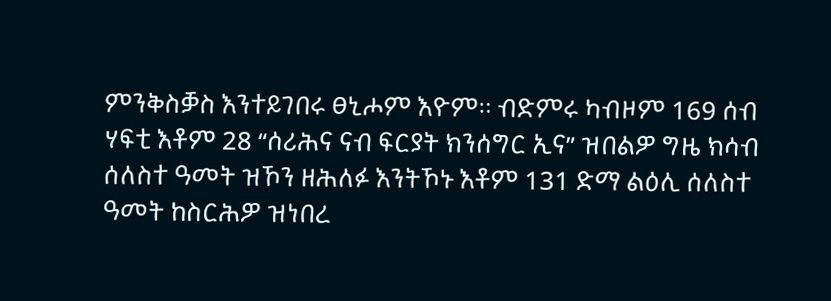ምንቅስቓስ እንተይገበሩ ፀኒሖም እዮም። ብድምሩ ካብዞም 169 ሰብ ሃፍቲ እቶም 28 “ሰሪሕና ናብ ፍርያት ክንሰግር ኢና” ዝበልዎ ግዜ ክሳብ ሰለስተ ዓመት ዝኾን ዘሕለፉ እንትኾኑ እቶም 131 ድማ ልዕሊ ሰለስተ ዓመት ከስርሕዎ ዝነበረ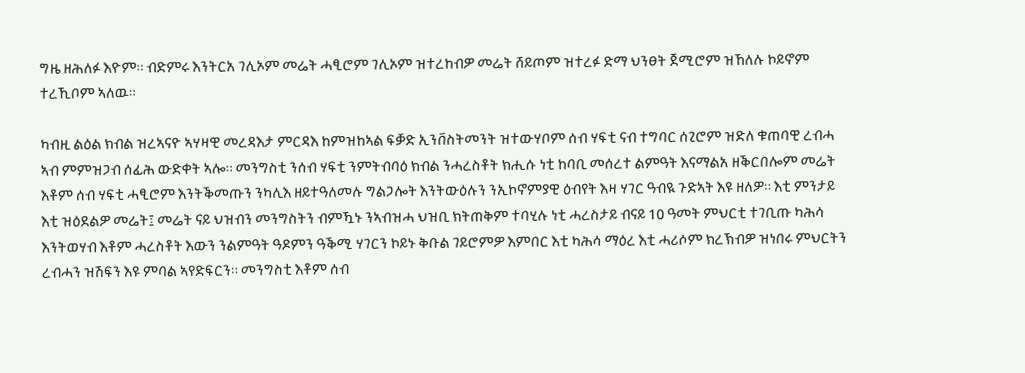ግዜ ዘሕለፉ እዮም። ብድምሩ እንትርአ ገሊኦም መሬት ሓፂሮም ገሊኦም ዝተረከብዎ መሬት ሸይጦም ዝተረፉ ድማ ህንፀት ጀሚሮም ዝኸለሉ ኮይኖም ተረኺቦም ኣለዉ።

ካብዚ ልዕል ክብል ዝረኣናዮ ኣሃዛዊ መረዳእታ ምርዳእ ከምዝከኣል ፍቓድ ኢንቨስትመንት ዝተውሃቦም ሰብ ሃፍቲ ናብ ተግባር ሰጊሮም ዝድለ ቁጠባዊ ረብሓ ኣብ ምምዝጋብ ሰፊሕ ውድቀት ኣሎ። መንግስቲ ንሰብ ሃፍቲ ንምትብባዕ ክብል ንሓረስቶት ክሒሱ ነቲ ከባቢ መሰረተ ልምዓት እናማልአ ዘቕርበሎም መሬት እቶም ሰብ ሃፍቲ ሓፂሮም እንትቕመጡን ንካሊእ ዘይተዓለመሉ ግልጋሎት እንትውዕሉን ንኢኮኖምያዊ ዕብየት እዛ ሃገር ዓብዪ ጉድኣት እዩ ዘለዎ። እቲ ምንታይ እቲ ዝዕደልዎ መሬት፤ መሬት ናይ ህዝብን መንግስትን ብምዃኑ ንኣብዝሓ ህዝቢ ክትጠቅም ተባሂሉ ነቲ ሓረስታይ ብናይ 10 ዓመት ምህርቲ ተገቢጡ ካሕሳ እንትወሃብ እቶም ሓረስቶት እውን ንልምዓት ዓዶምን ዓቕሚ ሃገርን ኮይኑ ቅቡል ገይሮምዎ እምበር እቲ ካሕሳ ማዕረ እቲ ሓሪሶም ክረኽብዎ ዝነበሩ ምህርትን ረብሓን ዝሽፍን እዩ ምባል ኣየድፍርን። መንግስቲ እቶም ሰብ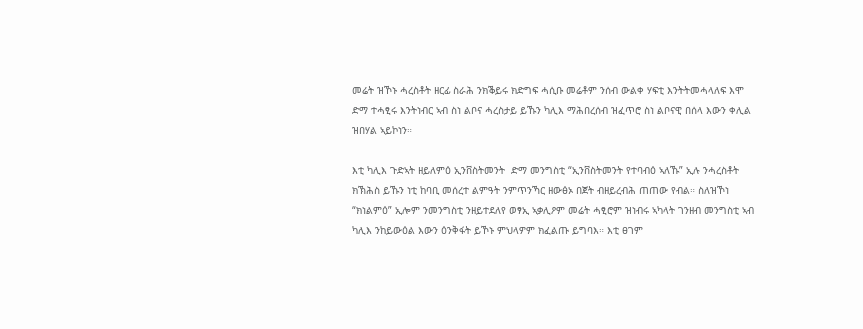መሬት ዝኾኑ ሓረስቶት ዘርፊ ስራሕ ንክቕይሩ ክድግፍ ሓሲቡ መሬቶም ንሰብ ውልቀ ሃፍቲ እንትትመሓላለፍ እሞ ድማ ተሓፂሩ እንትነብር ኣብ ስነ ልቦና ሓረስታይ ይኹን ካሊእ ማሕበረሰብ ዝፈጥሮ ስነ ልቦናዊ በሰላ እውን ቀሊል ዝበሃል ኣይኮነን።

እቲ ካሊእ ጉድኣት ዘይለምዕ ኢንቨስትመንት  ድማ መንግስቲ “ኢንቨስትመንት የተባብዕ ኣለኹ” ኢሉ ንሓረስቶት ክኽሕስ ይኹን ነቲ ከባቢ መሰረተ ልምዓት ንምጥንኻር ዘውፅኦ በጀት ብዘይረብሕ ጠጠው የብል። ስለዝኾነ “ክነልምዕ” ኢሎም ንመንግስቲ ንዘይተደለየ ወፃኢ ኣቃሊዖም መሬት ሓፂሮም ዝነብሩ ኣካላት ገንዘብ መንግስቲ ኣብ ካሊእ ንከይውዕል እውን ዕንቅፋት ይኾኑ ምህላዎም ክፈልጡ ይግባእ። እቲ ፀገም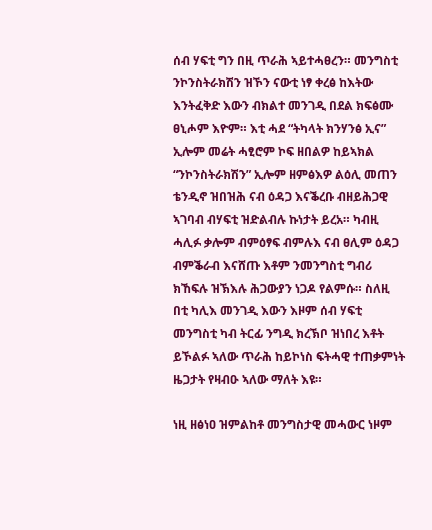ሰብ ሃፍቲ ግን በዚ ጥራሕ ኣይተሓፀረን። መንግስቲ ንኮንስትራክሽን ዝኾን ናውቲ ነፃ ቀረፅ ከእትው እንትፈቅድ እውን ብክልተ መንገዲ በደል ክፍፅሙ ፀኒሖም እዮም። እቲ ሓደ “ትካላት ክንሃንፅ ኢና” ኢሎም መሬት ሓፂሮም ኮፍ ዘበልዎ ከይኣክል “ንኮንስትራክሽን” ኢሎም ዘምፅእዎ ልዕሊ መጠን ቴንዲኖ ዝበዝሕ ናብ ዕዳጋ እናቕረቡ ብዘይሕጋዊ ኣገባብ ብሃፍቲ ዝድልብሉ ኩነታት ይረአ። ካብዚ ሓሊፉ ቃሎም ብምዕፃፍ ብምሉእ ናብ ፀሊም ዕዳጋ ብምቕራብ እናሸጡ እቶም ንመንግስቲ ግብሪ ክኸፍሉ ዝኽእሉ ሕጋውያን ነጋዶ የልምሱ። ስለዚ በቲ ካሊእ መንገዲ እውን እዞም ሰብ ሃፍቲ መንግስቲ ካብ ትርፊ ንግዲ ክረኽቦ ዝነበረ እቶት ይኾልፉ ኣለው ጥራሕ ከይኮነስ ፍትሓዊ ተጠቃምነት ዜጋታት የዛብዑ ኣለው ማለት እዩ።

ነዚ ዘፅነዐ ዝምልከቶ መንግስታዊ መሓውር ነዞም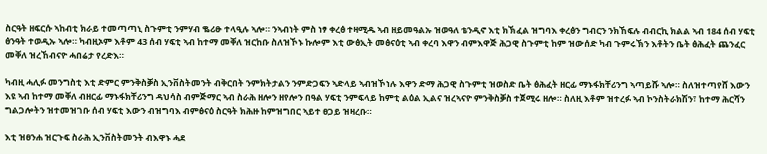ስርዓት ዘፍርሱ ኣከብቲ ክራይ ተመጣጣኒ ስጉምቲ ንምሃብ ቈሪፁ ተላዒሉ ኣሎ። ንኣብነት ምስ ነፃ ቀረፅ ተዛሚዱ ኣብ ዘይመዓልኡ ዝወዓለ ቴንዲኖ እቲ ክኽፈል ዝግባእ ቀረፅን ግብርን ንክኸፍሉ ብብርኪ ክልል ኣብ 184 ሰብ ሃፍቲ ፅንዓት ተወዲኡ ኣሎ። ካብዚኦም እቶም 43 ሰብ ሃፍቲ ኣብ ከተማ መቐለ ዝርከቡ ስለዝኾኑ ኩሎም እቲ ውፅኢት መፅናዕቲ ኣብ ቀረባ እዋን ብምእዋጅ ሕጋዊ ስጉምቲ ከም ዝውሰድ ካብ ጉምሩኽን እቶትን ቤት ፅሕፈት ጨንፈር መቐለ ዝረኸብናዮ ሓበሬታ የረድእ።

ካብዚ ሓሊፉ መንግስቲ እቲ ድምር ምንቅስቓስ ኢንቨስትመንት ብቅርበት ንምክትታልን ንምድጋፍን ኣድላይ ኣብዝኾነሉ እዋን ድማ ሕጋዊ ስጉምቲ ዝወስድ ቤት ፅሕፈት ዘርፊ ማኑፋክቸሪንግ ኣጣይሹ ኣሎ። ስለዝተጣየሸ እውን እዩ ኣብ ከተማ መቐለ ብዘርፊ ማኑፋክቸሪንግ ዳህሳስ ብምጅማር ኣብ ስራሕ ዘሎን ዘየሎን በዓል ሃፍቲ ንምፍላይ ከምቲ ልዕል ኢልና ዝረኣናዮ ምንቅስቓስ ተጀሚሩ ዘሎ። ስለዚ እቶም ዝተረፉ ኣብ ኮንስትራክሽን፣ ከተማ ሕርሻን ግልጋሎትን ዝተመዝገቡ ሰብ ሃፍቲ እውን ብዝግባእ ብምፅናዕ ስርዓት ክሕዙ ከምዝግበር ኣይተ ፀጋይ ዝዛረቡ።

እቲ ዝፀንሐ ዝርጉፍ ስራሕ ኢንቨስትመንት ብእዋኑ ሓደ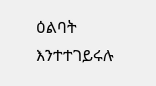ዕልባት እንተተገይሩሉ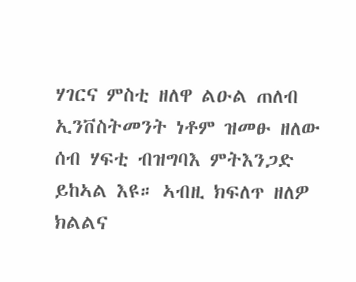ሃገርና ምስቲ ዘለዋ ልዑል ጠለብ ኢንቨስትመንት ነቶም ዝመፁ ዘለው ሰብ ሃፍቲ ብዝግባእ ምትእንጋድ ይከኣል እዩ። ኣብዚ ክፍለጥ ዘለዎ ክልልና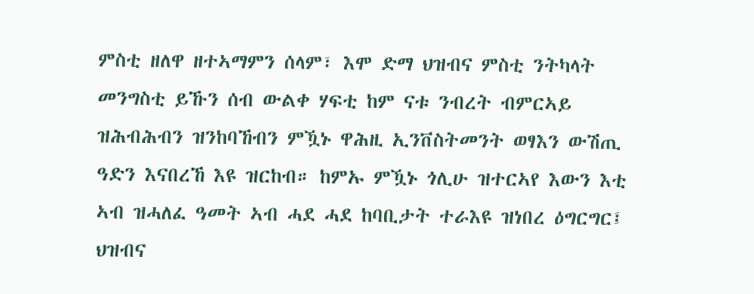ምስቲ ዘለዋ ዘተኣማምን ሰላም፣ እሞ ድማ ህዝብና ምስቲ ንትካላት መንግስቲ ይኹን ሰብ ውልቀ ሃፍቲ ከም ናቱ ንብረት ብምርኣይ ዝሕብሕብን ዝንከባኸብን ምዃኑ ዋሕዚ ኢንቨስትመንት ወፃእን ውሽጢ ዓድን እናበረኸ እዩ ዝርከብ። ከምኡ ምዃኑ ጎሊሁ ዝተርኣየ እውን እቲ ኣብ ዝሓለፈ ዓመት ኣብ ሓደ ሓደ ከባቢታት ተራእዩ ዝነበረ ዕግርግር፤ ህዝብና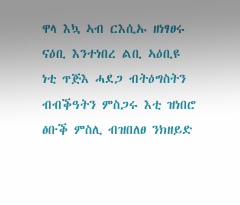ዋላ እኳ ኣብ ርእሲኡ ዘነፃፀሩ ናዕቢ እንተነበረ ልቢ ኣዕቢዩ ነቲ ጥጅእ ሓደጋ ብትዕግስትን ብብቕዓትን ምስጋሩ እቲ ዝነበሮ ፅቡቕ ምስሊ ብዝበለፀ ንክዘይድ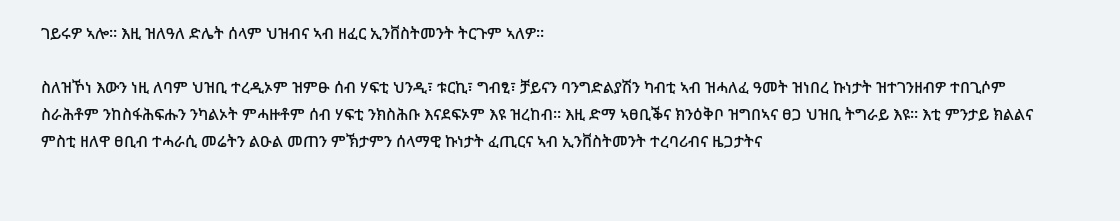ገይሩዎ ኣሎ። እዚ ዝለዓለ ድሌት ሰላም ህዝብና ኣብ ዘፈር ኢንቨስትመንት ትርጉም ኣለዎ።

ስለዝኾነ እውን ነዚ ለባም ህዝቢ ተረዲኦም ዝምፁ ሰብ ሃፍቲ ህንዲ፣ ቱርኪ፣ ግብፂ፣ ቻይናን ባንግድልያሽን ካብቲ ኣብ ዝሓለፈ ዓመት ዝነበረ ኩነታት ዝተገንዘብዎ ተበጊሶም ስራሕቶም ንከስፋሕፍሑን ንካልኦት ምሓዙቶም ሰብ ሃፍቲ ንክስሕቡ እናደፍኦም እዩ ዝረከብ። እዚ ድማ ኣፀቢቕና ክንዕቅቦ ዝግበኣና ፀጋ ህዝቢ ትግራይ እዩ። እቲ ምንታይ ክልልና ምስቲ ዘለዋ ፀቢብ ተሓራሲ መሬትን ልዑል መጠን ምኽታምን ሰላማዊ ኩነታት ፈጢርና ኣብ ኢንቨስትመንት ተረባሪብና ዜጋታትና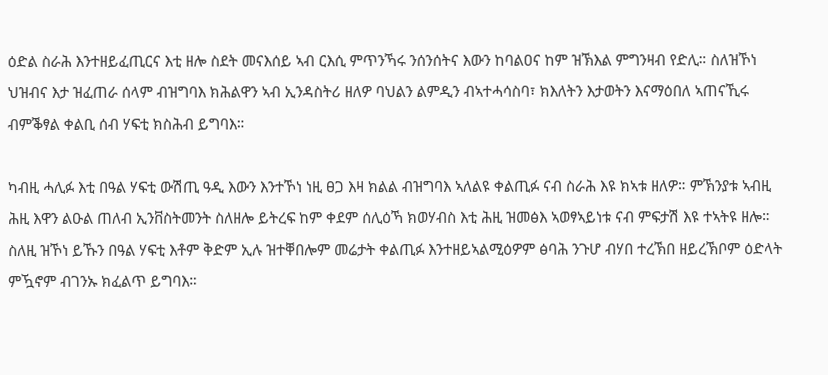ዕድል ስራሕ እንተዘይፈጢርና እቲ ዘሎ ስደት መናእሰይ ኣብ ርእሲ ምጥንኻሩ ንሰንሰትና እውን ከባልዐና ከም ዝኽእል ምግንዛብ የድሊ። ስለዝኾነ ህዝብና እታ ዝፈጠራ ሰላም ብዝግባእ ክሕልዋን ኣብ ኢንዳስትሪ ዘለዎ ባህልን ልምዲን ብኣተሓሳስባ፣ ክእለትን እታወትን እናማዕበለ ኣጠናኺሩ ብምቕፃል ቀልቢ ሰብ ሃፍቲ ክስሕብ ይግባእ።

ካብዚ ሓሊፉ እቲ በዓል ሃፍቲ ውሽጢ ዓዲ እውን እንተኾነ ነዚ ፀጋ እዛ ክልል ብዝግባእ ኣለልዩ ቀልጢፉ ናብ ስራሕ እዩ ክኣቱ ዘለዎ። ምኽንያቱ ኣብዚ ሕዚ እዋን ልዑል ጠለብ ኢንቨስትመንት ስለዘሎ ይትረፍ ከም ቀደም ሰሊዕኻ ክወሃብስ እቲ ሕዚ ዝመፅእ ኣወፃኣይነቱ ናብ ምፍታሽ እዩ ተኣትዩ ዘሎ። ስለዚ ዝኾነ ይኹን በዓል ሃፍቲ እቶም ቅድም ኢሉ ዝተቐበሎም መሬታት ቀልጢፉ እንተዘይኣልሚዕዎም ፅባሕ ንጉሆ ብሃበ ተረኽበ ዘይረኽቦም ዕድላት ምዃኖም ብገንኡ ክፈልጥ ይግባእ።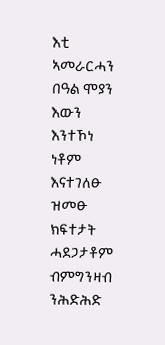እቲ ኣመራርሓን በዓል ሞያን እውን እንተኾነ ነቶም እናተገለፁ ዝመፁ ክፍተታት ሓደጋታቶም ብምግንዛብ ንሕድሕድ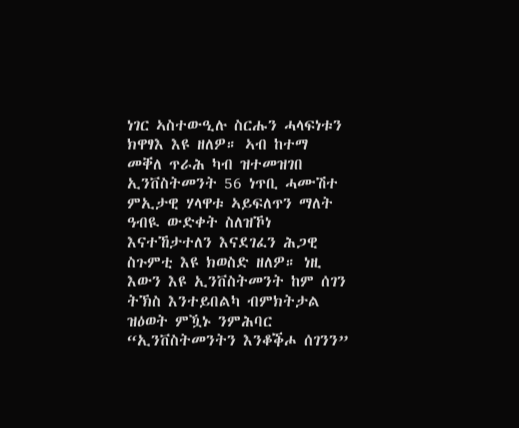ነገር ኣስተውዒሉ ስርሑን ሓላፍነቱን ክዋፃእ እዩ ዘለዎ። ኣብ ከተማ መቐለ ጥራሕ ካብ ዝተመዝገበ ኢንቨስትመንት 56 ነጥቢ ሓሙሽተ ምኢታዊ ሃላዋቱ ኣይፍለጥን ማለት ዓብዪ ውድቀት ስለዝኾነ እናተኸታተለን እናደገፈን ሕጋዊ ስጉምቲ እዩ ክወስድ ዘለዎ። ነዚ እውን እዩ ኢንቨስትመንት ከም ሰገን ትኽስ እንተይበልካ ብምክትታል ዝዕወት ምዃኑ ንምሕባር “ኢንቨስትመንትን እንቆቕሖ ሰገንን”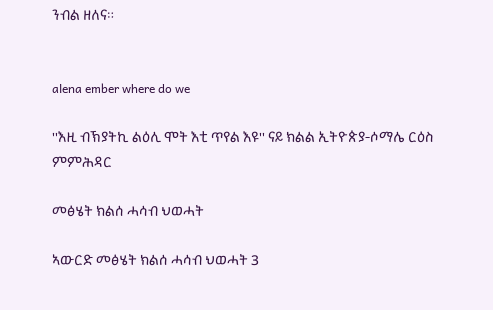ንብል ዘለና።


alena ember where do we

''እዚ ብኽያትኪ ልዕሊ ሞት እቲ ጥየል እዩ'' ናይ ክልል ኢትዮጵያ-ሶማሌ ርዕስ ምምሕዳር

መፅሄት ክልሰ ሓሳብ ህወሓት

ኣውርድ መፅሄት ክልሰ ሓሳብ ህወሓት 3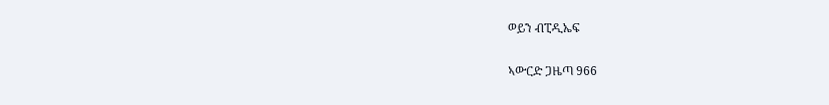ወይን ብፒዲኤፍ

ኣውርድ ጋዜጣ 966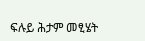ፍሉይ ሕታም መፂሄት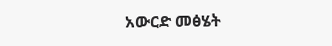አውርድ መፅሄት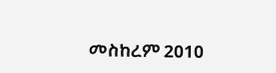መስከረም 2010